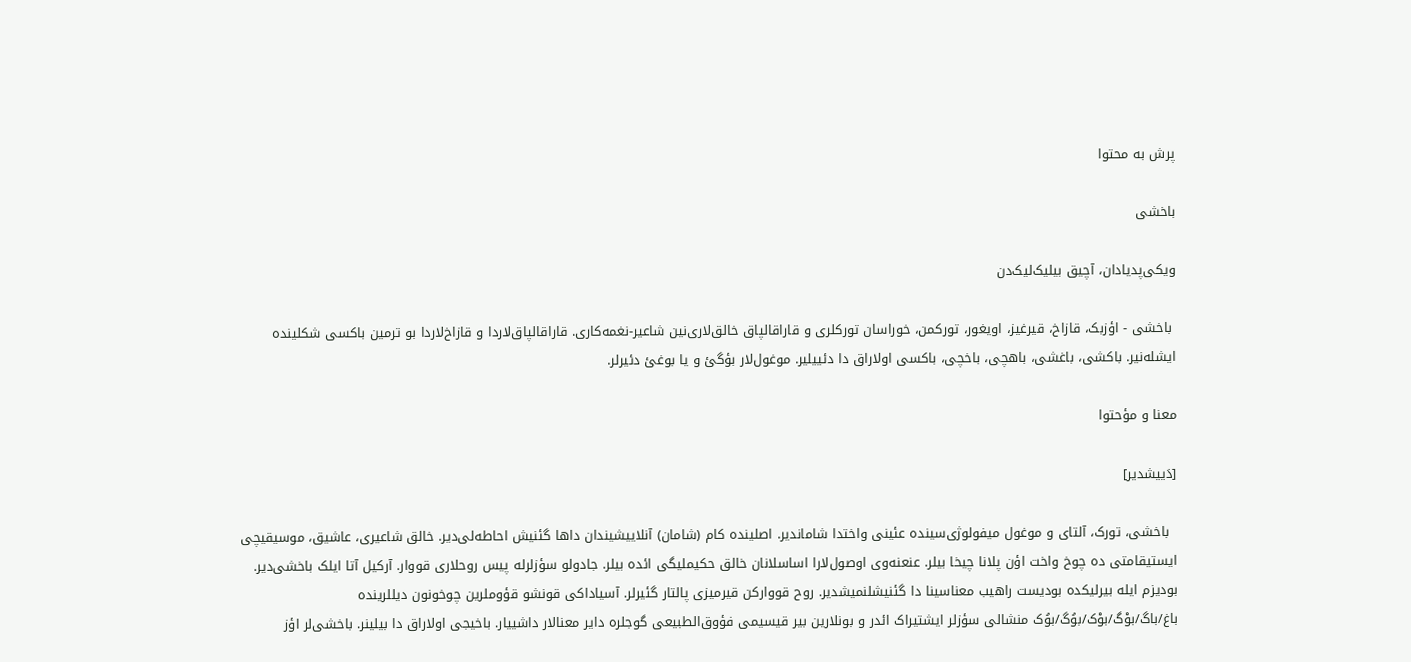پرش به محتوا

باخشی

ویکی‌پدیادان، آچیق بیلیک‌لیک‌دن

 باخشی - اؤزبک، قازاخ، قیرغیز، اویغور، تورکمن، خوراسان تورکلری و قاراقالپاق خالق‌لاری‌نین شاعیر-نغمه‌کاری. قاراقالپاق‌لاردا و قازاخ‌لاردا بو ترمین باکسی شکلینده ایشله‌نیر. باکشی، باغشی، باهچی، باخچی، باکسی اولاراق دا دئییلیر. موغول‌لار بؤگئ و یا بوغئ دئیرلر.

معنا و مؤحتوا

[دَییشدیر]

  باخشی، تورک، آلتای و موغول میفولوژی‌سینده عئینی واختدا شاماندیر. اصلینده کام (شامان) آنلاییشیندان داها گئنیش احاطه‌لی‌دیر. خالق شاعیری، عاشیق، موسیقیچی ایستیقامتی ده چوخ واخت اؤن پلانا چیخا بیلر. عنعنه‌وی اوصول‌لارا اساسلانان خالق حکیملیگی ائده بیلر. جادولو سؤزلرله پیس روحلاری قووار. آرکیل آتا ایلک باخشی‌دیر. بودیزم ایله بیرلیکده بودیست راهیب معناسینا دا گئنیشلنمیشدیر. روح قووارکن قیرمیزی پالتار گئیرلر. آسیاداکی قونشو قؤوملرین چوخونون دیللرینده باغ/باگ/بوْگ/بوْک/بوُگ/بوُک منشالی سؤزلر ایشتیراک ائدر و بونلارین بیر قیسیمی فؤوق‌الطبیعی گوجلره دایر معنالار داشییار. باخیجی اولاراق دا بیلینر. باخشی‌لر اؤز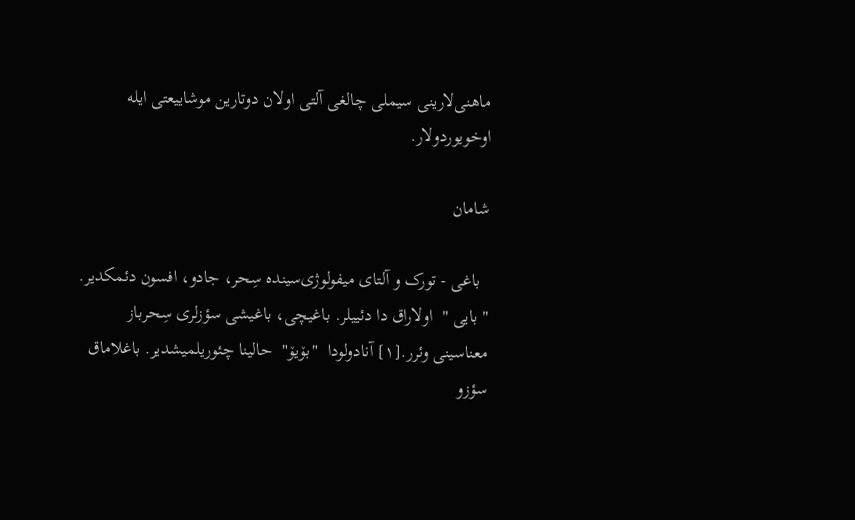ماهنی‌لارینی سیملی چالغی آلتی اولان دوتارین موشاییعتی ایله اوخویوردولار.

شامان

  باغی - تورک و آلتای میفولوژی‌سینده سِحر، جادو، افسون دئمکدیر.  " بایی "  اولاراق دا دئییلر. باغیچی، باغیشی سؤزلری سِحرباز معناسینی وئرر.[۱] آنادولودا  "بۆیۆ"  حالینا چئوریلمیشدیر. باغلاماق سؤزو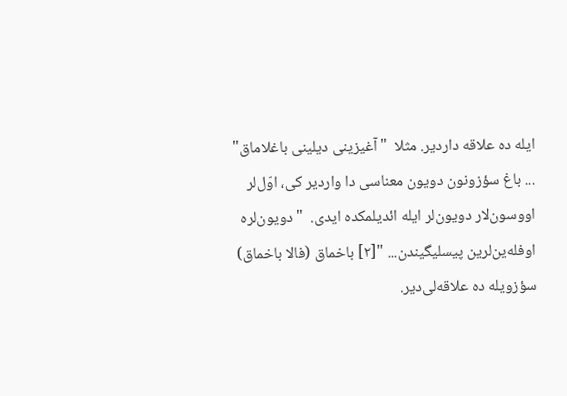ایله ده علاقه داردیر. مثلا  "آغیزینی دیلینی باغلاماق‌" ... باغ سؤزونون دویون معناسی دا واردیر کی، اوّل‌لر اووسون‌لار دویون‌لر ایله ائدیلمکده ایدی.  " دویون‌لره اوفله‌ین‌لرین پیسلیگیندن... "[۲] باخماق (فالا باخماق) سؤزویله ده علاقه‌لی‌دیر.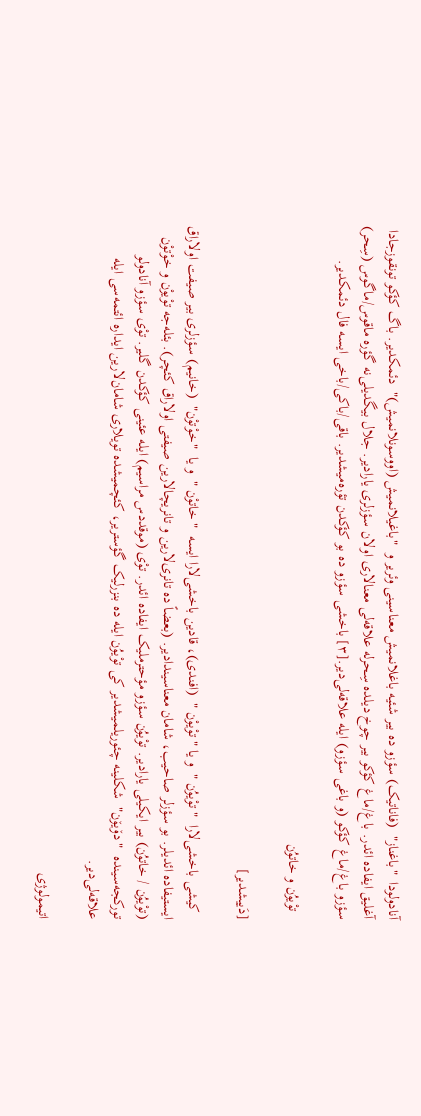آنادولودا  "باغناز‌"  (فاناتیک) سؤزو ده بیر شئیه باغلانمیش معناسینی وئریر و  "باغیلانمیش (اووسونلانمیش)"  دئمکدیر. باگ کؤکو تونقوزجادا آغلیق ایفاده ائدر. باغ/ماغ کؤکو بیر چوخ دیلده سِحرله علاقه‌لی معنالاری اولان سؤزلری یارادیر. جلال بیگدیلی‌نه گؤره ماقوس/ماگوس (سِحر) سؤزو باغ/ماغ کؤکو (و باغی سؤزو) ایله علاقه‌لی‌دیر.[۳] باخشی سؤزو ده بو کؤکدن تؤره‌میشدیر. باقی/باکی/باخی ایسه فال دئمکدیر.

  توْیوُن و خاتوُن

[دَییشدیر]

  کیشی باخشی‌لارا  " توْیوُن "  و یا " توْیوْن "  (افندی)، قادین باخشی‌لارا ایسه  " خاتوْن "  و یا  "خوْتوْن"  (خانیم) سؤزلری بیر صیفت اولاراق ایستیفاده ائدیلر. بو سؤزلر صاحیب، شامان معناسیندادیر. (بعضاً ده تانری‌لارین و تانریچالارین صیفتی اولاراق کئچر). بئله‌جه توْیوْن و خوْتوْن (توْیوُن / خاتوُن) بیر ایکیلی یارادیر. توْیوُن سؤزو مؤحترملیک ایفاده ائدر. توْی (موقددس مراسیم) ایله عئینی کؤکدن گلیر. توْی سؤزو آنادولو تورکجه‌سینده  "دۆیۆن"  شکلینه چئوریلمیشدیر کی توْیوُن ایله ده بنزرلیک گؤستریر، کئچمیشده تویلاری شامان‌لارین ایداره‌ ائتمه‌سی‌ ایله  علاقه‌لی‌دیر.

اتیمولوژی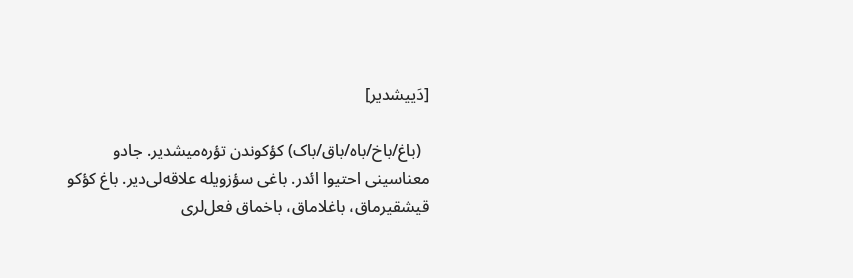[دَییشدیر]

  (باغ/باخ/باه/باق/باک) کؤکوندن تؤره‌میشدیر. جادو معناسینی احتیوا ائدر. باغی سؤزویله علاقه‌لی‌دیر. باغ کؤکو قیشقیرماق، باغلاماق، باخماق فعل‌لری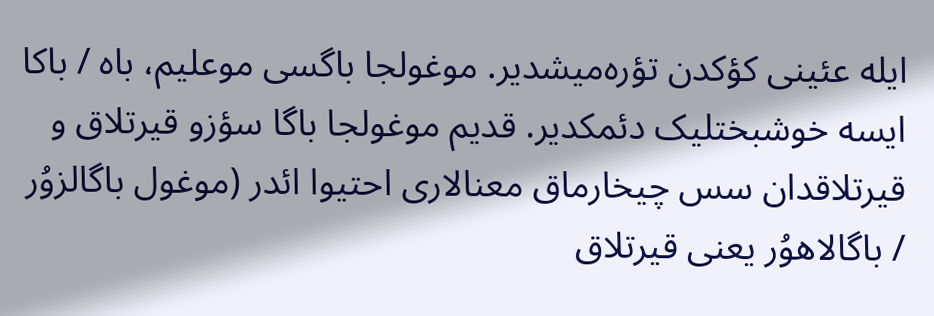ایله عئینی کؤکدن تؤره‌میشدیر. موغولجا باگسی موعلیم، باه / باکا ایسه خوشبختلیک دئمکدیر. قدیم موغولجا باگا سؤزو قیرتلاق و قیرتلاقدان سس چیخارماق معنالاری احتیوا ائدر (موغول باگالزوُر / باگالاهوُر یعنی قیرتلاق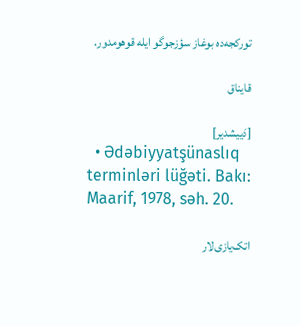تورکجه‌ده بوغاز سؤزجوگو ایله قوهومدور.

قایناق

[دَییشدیر]
  • Ədəbiyyatşünaslıq terminləri lüğəti. Bakı: Maarif, 1978, səh. 20.

اتک‌یازی‌لار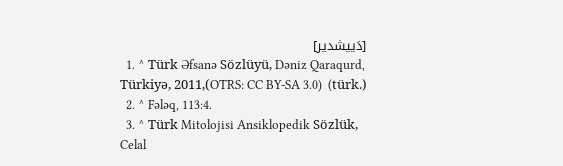[دَییشدیر]
  1. ^ Türk Əfsanə Sözlüyü, Dəniz Qaraqurd, Türkiyə, 2011,(OTRS: CC BY-SA 3.0)  (türk.)
  2. ^ Fələq, 113:4.
  3. ^ Türk Mitolojisi Ansiklopedik Sözlük, Celal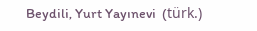Beydili, Yurt Yayınevi  (türk.)